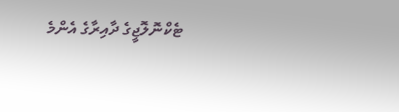ޓެކްނޮލޮޖީގެ ދާއިރާގެ އެންމެ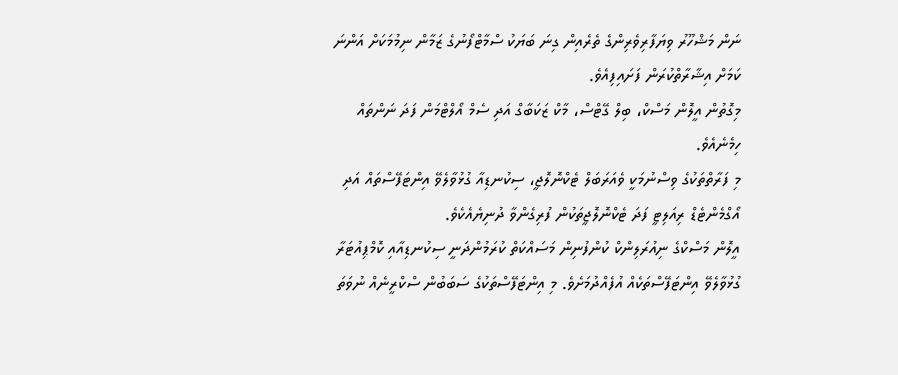ނަން މަޝްހޫރު ވިޔަފާރިވެރިންގެ ތެރެއިން ގިނަ ބަޔަކު ސްމާޓްފޯނުގެ ޒަމާން ނިމުމަކަށް އަންނަ ކަމަށް އިޝާރާތްކުރަން ފަށައިފިއެވެ.
މިގޮތުން އީލޮން މަސްކް، ބިލް ގޭޓްސް، މާކް ޒަކަބާގް އަދި ސެމް އޯލްޓްމަން ފަދަ ނަންތައް ހިމެނެއެވެ.
މި ފަރާތްތަކުގެ ވިސްނުމަކީ ވެއަރަބަލް ޓެކްނޮލޮޖީ، ސިކުނޑިއާ ގުޅުވާލެވޭ އިންޓަފޭސްތައް އަދި އޯގްމެންޓެޑް ރިއަލިޓީ ފަދަ ޓެކްނޮލޮޖީތަކުން ފުރިގެންވާ ދުނިޔެއެކެވެ.
އީލޮން މަސްކްގެ ނިއުރަލިންކް ކުންފުނިން މަސައްކަތް ކުރަމުންދަނީ ސިކުނޑިއާއި ކޮމްޕިއުޓަރާ ގުޅުވާލެވޭ އިންޓަފޭސްތަކެއް އުފެއްދުމަށެވެ. މި އިންޓަފޭސްތަކުގެ ސަބަބުން ސްކްރީނެއް ނުވަތަ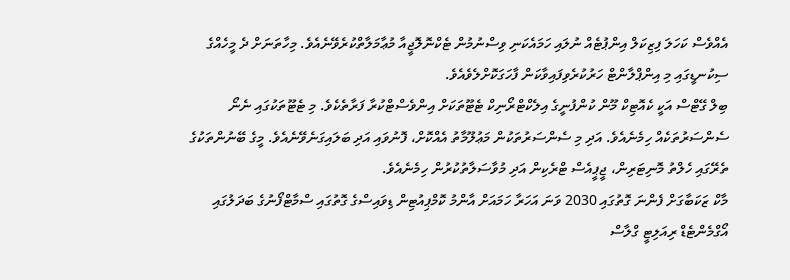އެއްވެސް ކަހަލަ ފިޒިކަލް އިންޕުޓެއް ނުލައި ހަމައެކަނި ވިސްނުމުން ޓެކްނޮލޮޖީއާ މުޢާމަލާތްކުރެވޭނެއެވެ. މިހާތަނަށް ދެ މީހެއްގެ ސިކުނޑީގައި މި އިންޕްލާންޓް ހަރުކުރެވިފައިވާކަން ފާހަގަކޮށްލެވެއެވެ.
ބިލް ގޭޓްސް އަކީ ކެއޮޓިކް މޫން ކުންފުނީގެ އިލެކްޓްރޯނިކް ޓެޓޫތަކަށް އިންވެސްޓްކުރާ ފަރާތެކެވެ. މި ޓެޓޫތަކުގައި ނެނޯ ސެންސަރުތަކެއް ހިމެނެއެވެ. އަދި މި ސެންސަރުތަކުން މަޢުލޫމާތު އެއްކޮށް، ފޮނުވައި އަދި ބަލައިގަނެވޭނެއެވެ. މީގެ ބޭނުންތަކުގެ ތެރޭގައި ހެލްތު މޮނިޓަރިން، ޖީޕީއެސް ޓްރެކިން އަދި މުވާސަލާތުކުރުން ހިމެނެއެވެ.
މާކް ޒަކަބާގަށް ފެންނަ ގޮތުގައި 2030 ވަނަ އަހަރާ ހަމައަށް އާންމު ކޮމްޕިއުޓިން ޑިވައިސްގެ ގޮތުގައި ސްމާޓްފޯނުގެ ބަދަލުގައި އޯގްމެންޓެޑް ރިއަލިޓީ ގްލާސް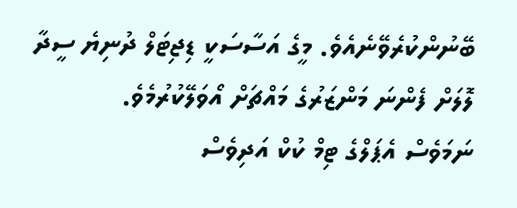ބޭނުންކުރެވޭނެއެވެ. މީގެ އަސާސަކީ ޑިޖިޓަލް ދުނިޔެ ސީދާ ލޮލަށް ފެންނަ މަންޒަރުގެ މައްޗަށް އޯވަލޭކުރުމެވެ.
ނަމަވެސް އެޕަލްގެ ޓިމް ކުކް އަދިވެސް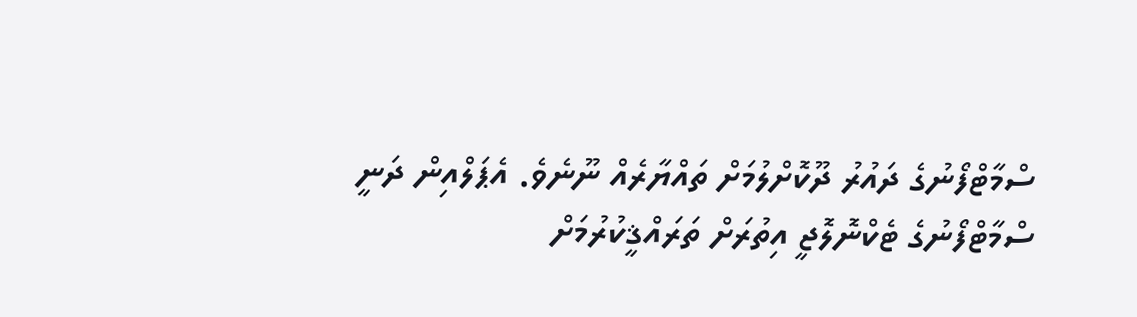ސްމާޓްފޯނުގެ ދައުރު ދޫކޮށްލުމަށް ތައްޔާރެއް ނޫނެވެ. އެޕަލްއިން ދަނީ ސްމާޓްފޯނުގެ ޓެކްނޮލޮޖީ އިތުރަށް ތަރައްޤީކުރުމަށް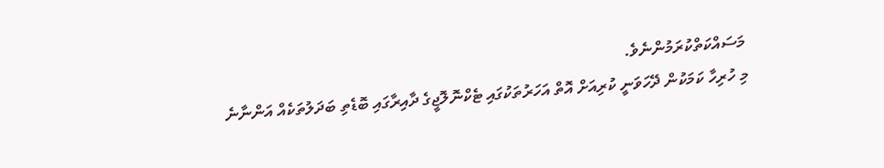މަސައްކަތްކުރަމުންނެވެ.
މި ހުރިހާ ކަމަކުން ދޭހަވަނީ ކުރިއަށް އޮތް އަހަރުތަކުގައި ޓެކްނޮލޮޖީގެ ދާއިރާގައި ބޮޑެތި ބަދަލުތަކެއް އަންނާނެ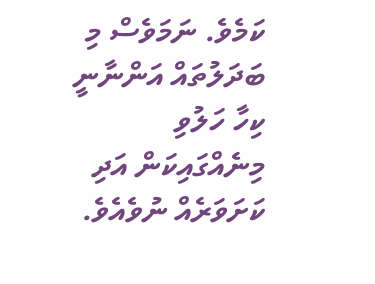ކަމެވެ. ނަމަވެސް މި ބަދަލުތައް އަންނާނީ ކިހާ ހަލުވި މިނެއްގައިކަން އަދި ކަށަވަރެއް ނުވެއެވެ.